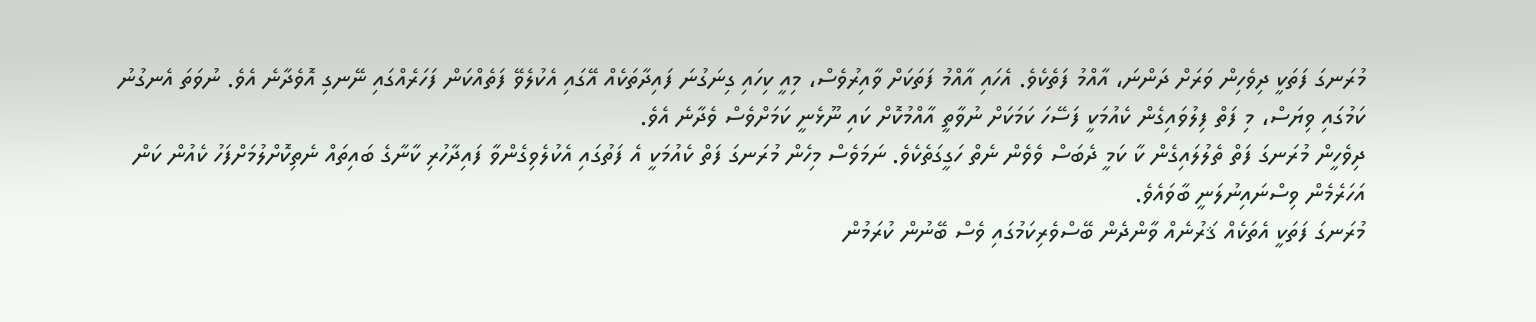މުރަނގަ ފަތަކީ ދިވެހިން ވަރަށް ދަންނަ، އާއްމު ފަތެކެވެ. އެހައި އާއްމު ފަތަކަށް ވާއިރުވެސް، މިއީ ކިހައި ގިނަގުނަ ފައިދާތަކެއް އޭގައި އެކުލެވޭ ފަތެއްކަން ފަހަރެއްގައި ނޭނގި އޮވެދާނެ އެވެ. ނުވަތަ އެނގުނު ކަމުގައި ވިޔަސް، މި ފަތް ފިލުވައިގެން ކެއުމަކީ ފަސޭހަ ކަމަކަށް ނުވާތީ އާއްމުކޮށް ކައި ނޫޅެނީ ކަމަށްވެސް ވެދާނެ އެވެ.
ދިވެހީން މުރަނގަ ފަތް ތެލުލައިގެން ކާ ކަމީ ދެބަސް ވެވެން ނެތް ހަގީގަތެކެވެ. ނަމަވެސް މިހެން މުރަނގަ ފަތް ކެއުމަކީ އެ ފަތުގައި އެކުލެވިގެންވާ ފައިދާހުރި ކާނާގެ ބައިތައް ނެތިކޮށްލުމަށްފަހު ކެއުން ކަން އަހަރެމެން ވިސްނައިނުލަނީ ބާވައެވެ.
މުރަނގަ ފަތަކީ އެތަކެއް ޤަރުނެއް ވާންދެން ބޭސްވެރިކަމުގައި ވެސް ބޭނުން ކުރަމުން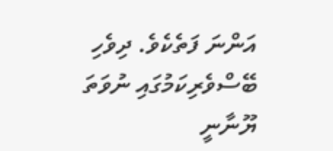އަންނަ ފަތެކެވެ. ދިވެހި ބޭސްވެރިކަމުގައި ނުވަތަ ޔޫނާނީ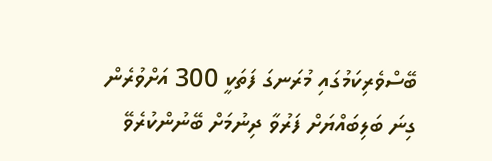ބޭސްވެރިކަމުގައި މުރަނގަ ފަތަކީ 300 އަށްވުރެން ގިނަ ބަލިބައްޔަށް ފަރުވާ ދިނުމަށް ބޭނުންކުރެވޭ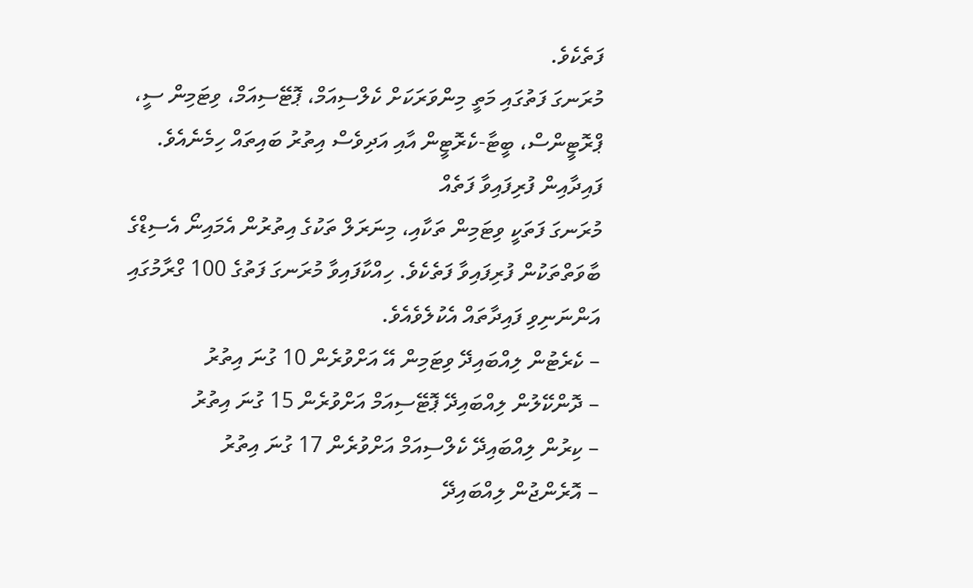ފަތެކެވެ.
މުރަނގަ ފަތުގައި މަތީ މިންވަރަކަށް ކެލްސިއަމް، ޕޮޓޭސިއަމް، ވިޓަމިން ސީ، ޕްރޮޓީންސް، ބީޓާ-ކެރޮޓީން އާއި އަދިވެސް އިތުރު ބައިތައް ހިމެނެއެވެ.
ފައިދާއިން ފުރިފައިވާ ފަތެއް
މުރަނގަ ފަތަކީ ވިޓަމިން ތަކާއި، މިނަރަލް ތަކުގެ އިތުރުން އެމައިނޯ އެސިޑްގެ ބާވަތްތަކުން ފުރިފައިވާ ފަތެކެވެ. ހިއްކާފައިވާ މުރަނގަ ފަތުގެ 100 ގްރާމުގައި އަންނަނިވި ފައިދާތައް އެކުލެވެއެވެ.
– ކެރެޓުން ލިއްބައިދޭ ވިޓަމިން އޭ އަށްވުރެން 10 ގުނަ އިތުރު
– ދޮންކޭލުން ލިއްބައިދޭ ޕޮޓޭސިއަމް އަށްވުރެން 15 ގުނަ އިތުރު
– ކިރުން ލިއްބައިދޭ ކެލްސިއަމް އަށްވުރެން 17 ގުނަ އިތުރު
– އޮރެންޖުން ލިއްބައިދޭ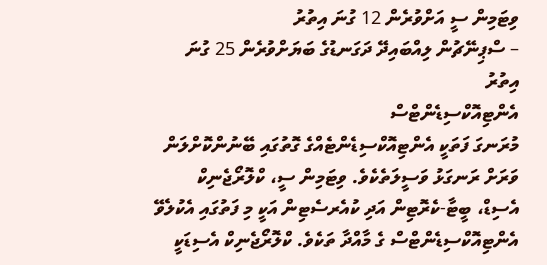ވިޓަމިން ސީ އަށްވުރެން 12 ގުނަ އިތުރު
– ސްޕިނޭޗުން ލިއްބައިދޭ ދަގަނޑުގެ ބަޔަށްވުރެން 25 ގުނަ އިތުރު
އެންޓިއޮކްސިޑެންޓްސް
މުރަނގަ ފަތަކީ އެންޓިއޮކްސިޑެންޓެއްގެ ގޮތުގައި ބޭނުންކޮށްލަން ވަރަށް ރަނގަޅު ވަސީލަތެކެވެ. ވިޓަމިން ސީ، ކްލޮރޯޖެނިކް އެސިޑް، ބީޓާ-ކެރޮޓިން އަދި ކުއެރސެޓިން އަކީ މި ފަތުގައި އެކުލެވޭ އެންޓިއޮކްސިޑެންޓްސް ގެ މާއްދާ ތަކެވެ. ކްލޮރޯޖެނިކް އެސިޑަކީ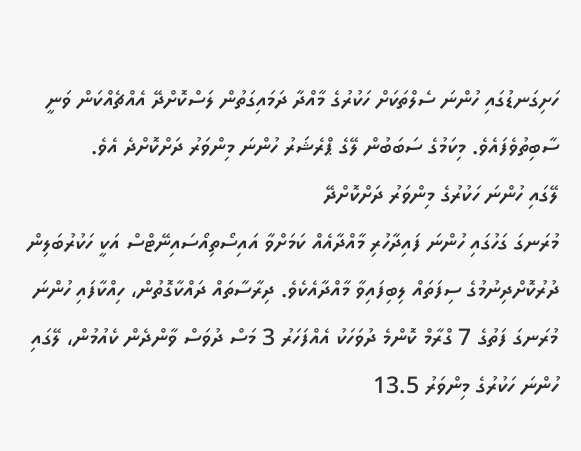ހަށިގަނޑުގައި ހުންނަ ސެލްތަކަށް ހަކުރުގެ މާއްދާ ދަމައިގަތުން ލަސްކޮށްދޭ އެއްޗެއްކަން ވަނީ ސާބިތުވެފައެވެ. މިކަމުގެ ސަބަބުން ލޭގެ ޕްރެޝަރު ހުންނަ މިންވަރު ދަށްކޮށްދެ އެވެ.
ލޭގައި ހުންނަ ހަކުރުގެ މިންވަރު ދަށްކޮށްދޭ
މުރަނގަ ގަހުގައި ހުންނަ ފައިދާހުރި މާއްދާއެއް ކަމަށްވާ އައިސޯތިއޯސައިނޭޓްސް އަކީ ހަކުރުބަލިން ދުރުކޮށްދިނުމުގެ ސިފަތައް ލިބިފައިވާ މާއްދާއެކެވެ. ދިރާސާތައް ދައްކާގޮތުން، ހިއްކާފައި ހުންނަ މުރަނގަ ފަތުގެ 7 ގްރާމް ކޮންމެ ދުވަހަކު އެއްފަހަރު 3 މަސް ދުވަސް ވާންދެން ކެއުމުން، ލޭގައި ހުންނަ ހަކުރުގެ މިންވަރު 13.5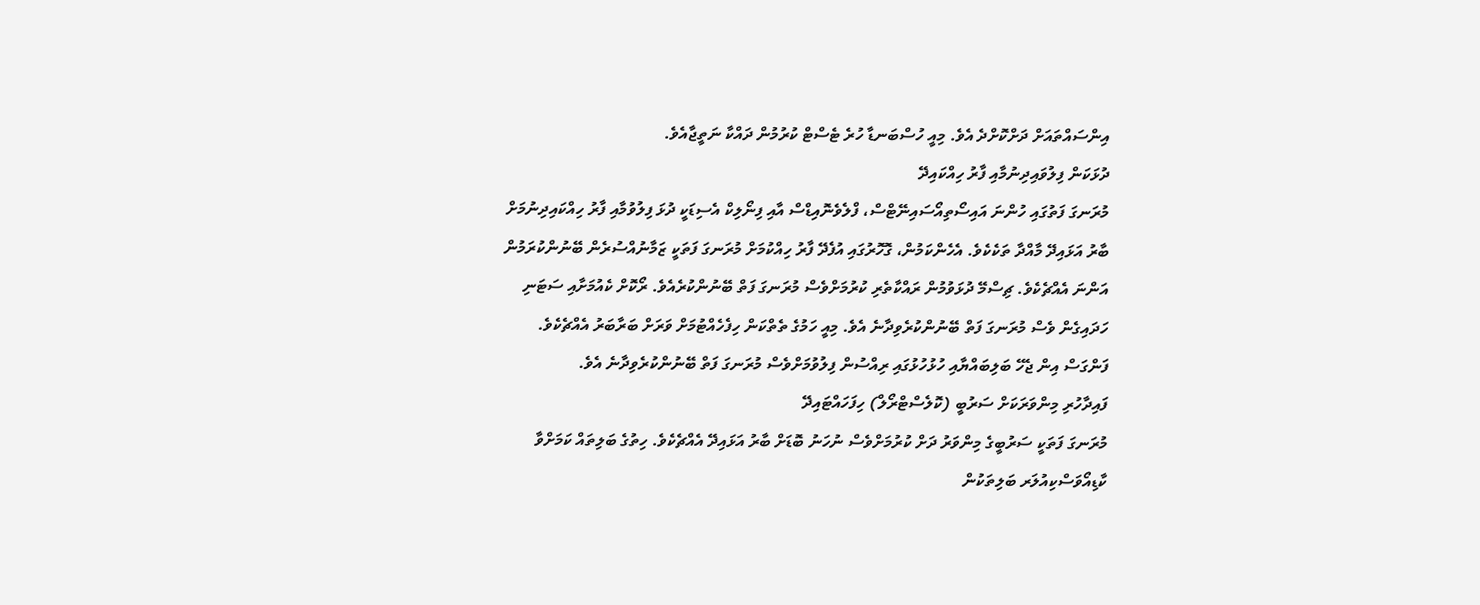އިންސައްތައަށް ދަށްކޮށްދެ އެވެ. މިއީ ހުސްބަނޑާ ހުރެ ޓެސްޓް ކުރުމުން ދައްކާ ނަތީޖާއެވެ.
ދުޅަކަން ފިލުވައިދިނުމާއި ފާރު ހިއްކައިދޭ
މުރަނގަ ފަތުގައި ހުންނަ އައިސޯތިއޯސައިނޭޓްސް، ފްލެވެނޮއިޑްސް އާއި ފިނޯލިކް އެސިޑަކީ ދުޅަ ފިލުވުމާއި ފާރު ހިއްކައިދިނުމަށް ބާރު އަޅައިދޭ މާއްދާ ތަކެކެވެ. އެހެންކަމުން، ގޮހޮރުގައި އުފެދޭ ފާރު ހިއްކުމަށް މުރަނގަ ފަތަކީ ޒަމާނުއްސުރެން ބޭނުންކުރަމުން އަންނަ އެއްޗެކެވެ. ޗިސްމޭ ދުޅަވުމުން ރައްކާތެރި ކުރުމަށްވެސް މުރަނގަ ފަތް ބޭނުންކުރެއެވެ. ރޯކޮށް ކެއުމަށާއި ސަޓަނި ހަދައިގެން ވެސް މުރަނގަ ފަތް ބޭނުންކުރެވިދާނެ އެވެ. މިއީ ހަމުގެ ތެތްކަން ހިފެހެއްޓުމަށް ވަރަށް ބަރާބަރު އެއްޗެކެވެ. ފަންގަސް އިން ޖެހޭ ބަލިބައްޔާއި ހުޅުހުޅުގައި ރިއްސުން ފިލުވުމަށްވެސް މުރަނގަ ފަތް ބޭނުންކުރެވިދާނެ އެވެ.
ފައިދާހުރި މިންވަރަކަށް ސަރުބީ (ކޮލެސްޓްރޯލް) ހިފަހައްޓައިދޭ
މުރަނގަ ފަތަކީ ސަރުބީގެ މިންވަރު ދަށް ކުރުމަށްވެސް ނުހަނު ބޮޑަށް ބާރު އަޅައިދޭ އެއްޗެކެވެ. ހިތުގެ ބަލިތައް ކަމަށްވާ ކާޑިއޯވަސްކިއުލަރ ބަލިތަކުން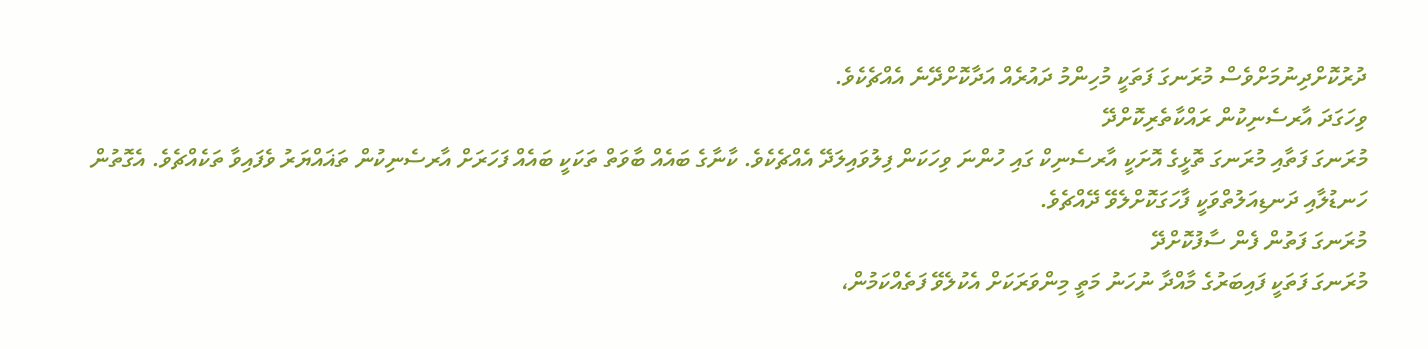ދުރުކޮށްދިނުމަށްވެސް މުރަނގަ ފަތަކީ މުހިންމު ދައުރެއް އަދާކޮށްދޭނެ އެއްޗެކެވެ.
ވިހަގަދަ އާރސެނިކުން ރައްކާތެރިކޮށްދޭ
މުރަނގަ ފަތާއި މުރަނގަ ތޮޅީގެ އޮށަކީ އާރސެނިކް ގައި ހުންނަ ވިހަކަން ފިލުވައިލަދޭ އެއްޗެކެވެ. ކާނާގެ ބައެއް ބާވަތް ތަކަކީ ބައެއް ފަހަރަށް އާރސެނިކުން ތަޣައްޔަރު ވެފައިވާ ތަކެއްޗެވެ. އެގޮތުން ހަނޑުލާއި ދަނޑިއަލުތްވަކީ ފާހަގަކޮށްލެވޭ ދޭއްޗެވެ.
މުރަނގަ ފަތުން ފެން ސާފުކޮށްދޭ
މުރަނގަ ފަތަކީ ފައިބަރުގެ މާއްދާ ނުހަނު މަތީ މިންވަރަކަށް އެކުލެވޭ ފަތެއްކަމުން،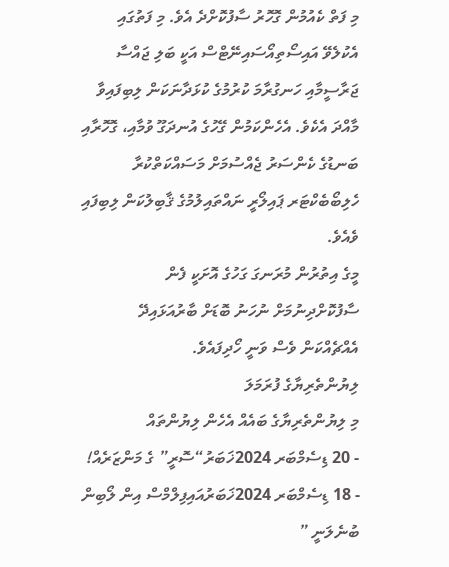މި ފަތް ކެއުމުން ގޮހޮރު ސާފުކޮށްދެ އެވެ. މި ފަތުގައި އެކުލެވޭ އައިސޯތިއޯސައިނޭޓްސް އަކީ ބަލި ޖައްސާ ޖަރާސީމާއި ހަނގުރާމަ ކުރުމުގެ ކުޅަދާނަކަން ލިބިފައިވާ މާއްދަ އެކެވެ. އެހެންކަމުން ގޭހުގެ އުނދަގޫ ވުމާއި، ގޮހޮރާއި ބަނޑުގެ ކެންސަރު ޖެއްސުމަށް މަސައްކަތްކުރާ ހެލިބޯބެކްޓަރ ޕައިލޯރީ ނައްތައިލުމުގެ ޤާބިލުކަން ލިބިފައި ވެއެވެ.
މީގެ އިތުރުން މުރަނގަ ގަހުގެ އޮށަކީ ފެން ސާފުކޮށްދިނުމަށް ނުހަނު ބޮޑަށް ބާރުއަޅައިދޭ އެއްޗެއްކަން ވެސް ވަނީ ހޯދިފައެވެ.
ލިޔުންތެރިޔާގެ ފުރަމަލަ
މި ލިޔުންތެރިޔާގެ ބައެއް އެހެން ލިޔުންތައް
- 20 ޑިސެމްބަރ 2024ޚަބަރު“ސޮރީ” ގެ މަންޒަރެއް!
- 18 ޑިސެމްބަރ 2024ޚަބަރުއައިފިލްމްސް އިން ލޯބިން ބުނެލަނީ ”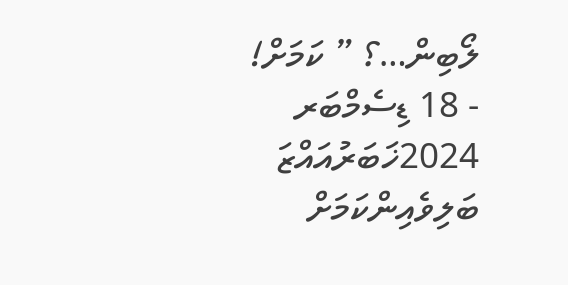ލޯބިން…؟ ” ކަމަށް!
- 18 ޑިސެމްބަރ 2024ޚަބަރުއައްޒަ ބަލިވެއިންކަމަށް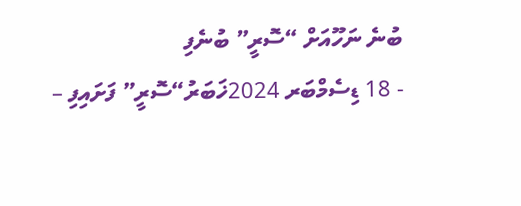ބުނެ ނަހޫއަށް “ސޮރީ” ބުނެފި
- 18 ޑިސެމްބަރ 2024ޚަބަރު“ސޮރީ” ފަށައިފި –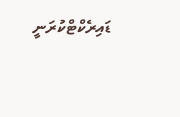ޑައިރެކްޓްކުރަނީ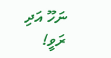ނަހޫ އަދި ރަވީ!